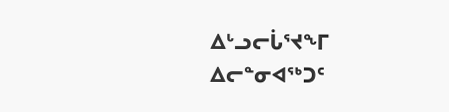ᐃᒡᓗᓕᒑᕐᔪᖕᒥ ᐃᓕᓐᓂᐊᖅᑐᑦ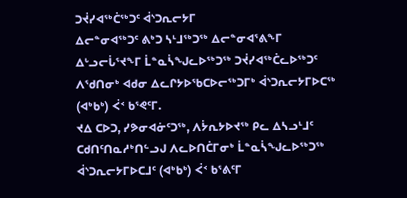ᑐᔫᓯᐊᖅᑖᖅᑐᑦ ᐋᔅᑐᕆᓕᔭᒥ
ᐃᓕᓐᓂᐊᖅᑐᑦ ᕕᒃᑐ ᓴᒻᒧᖅᑐᖅ ᐃᓕᓐᓂᐊᕐᕕᖕᒥ ᐃᒡᓗᓕᒑᕐᔪᖕᒥ ᒫᓐᓇᓵᖑᓚᐅᖅᑐᖅ ᑐᔫᓯᐊᖅᑖᓚᐅᖅᑐᑦ ᐱᖁᑎᓂᒃ ᐊᑯᓂ ᐃᓚᒋᔭᐅᖃᑕᐅᓕᖅᑐᒥᒃ ᐋᔅᑐᕆᓕᔭᒥᐅᑕᖅ (ᐊᒃᑲᒃ) ᐹᑉ ᑲᕐᕙᑦᒥ.
ᔪᐃ ᑕᐅᑐ, ᓯᕗᓂᐊᓃᑦᑐᖅ, ᐱᔮᕆᔭᐅᔪᖅ ᑭᓚ ᐃᓴᓗᒻᒧᑦ ᑕᑯᑎᑦᑎᓇᓱᒃᑎᓪᓗᒍ ᐱᓚᐅᑎᑖᒥᓂᒃ ᒫᓐᓇᓵᖑᓚᐅᖅᑐᖅ ᐋᔅᑐᕆᓕᔭᒥᐅᑕᒧᑦ (ᐊᒃᑲᒃ) ᐹᑉ ᑲᕐᕕᑦᒥ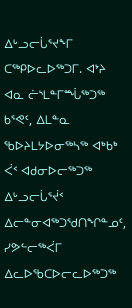ᐃᒡᓗᓕᒑᕐᔪᖕᒥ ᑕᖅᑭᐅᓚᐅᖅᑐᒥ. ᐊᔾᔨ ᐊᓇ ᓖᔅᒪᓐᒥᙶᖅᑐᖅ
ᑲᕐᕙᑦ, ᐃᒪᓐᓇ ᖃᐅᔨᒪᔭᐅᓂᖅᓴᖅ ᐊᒃᑲᒃ ᐹᑉ ᐊᑯᓂᐅᓕᖅᑐᖅ ᐃᒡᓗᓕᒑᕐᔫᑉ ᐃᓕᓐᓂᐊᖅᑐᖁᑎᖏᓐᓄᑦ, ᓯᕗᓪᓕᖅᐹᒥ ᐃᓚᐅᖃᑕᐅᓕᓚᐅᖅᑐᖅ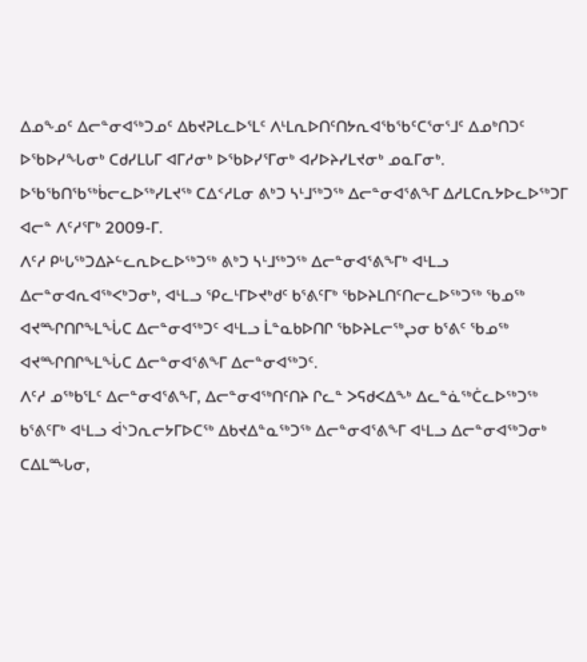ᐃᓄᖕᓄᑦ ᐃᓕᓐᓂᐊᖅᑐᓄᑦ ᐃᑲᔪᕈᒪᓚᐅᕐᒪᑦ ᐱᒻᒪᕆᐅᑎᑦᑎᔭᕆᐊᖃᖃᑦᑕᕐᓂᕐᒧᑦ ᐃᓄᒃᑎᑐᑦ ᐅᖃᐅᓯᖓᓂᒃ ᑕᑯᓯᒪᒐᒥ ᐊᒥᓱᓂᒃ ᐅᖃᐅᓯᕐᒥᓂᒃ ᐊᓯᐅᔨᓯᒪᔪᓂᒃ ᓄᓇᒥᓂᒃ.
ᐅᖃᖃᑎᖃᖅᑳᓕᓚᐅᖅᓯᒪᔪᖅ ᑕᐃᑉᓱᒪᓂ ᕕᒃᑐ ᓴᒻᒧᖅᑐᖅ ᐃᓕᓐᓂᐊᕐᕕᖕᒥ ᐃᓱᒪᑕᕆᔭᐅᓚᐅᖅᑐᒥ ᐊᓕᓐ ᐱᑦᓱᕐᒥᒃ 2009-ᒥ.
ᐱᑦᓱ ᑭᒡᒐᖅᑐᐃᔨᓪᓚᕆᐅᓚᐅᖅᑐᖅ ᕕᒃᑐ ᓴᒻᒧᖅᑐᖅ ᐃᓕᓐᓂᐊᕐᕕᖕᒥᒃ ᐊᒻᒪᓗ ᐃᓕᓐᓂᐊᕆᐊᖅᐸᒃᑐᓂᒃ, ᐊᒻᒪᓗ ᕿᓚᒻᒥᐅᔪᒃᑯᑦ ᑲᕐᕕᑦᒥᒃ ᖃᐅᔨᒪᑎᑦᑎᓕᓚᐅᖅᑐᖅ ᖃᓄᖅ ᐊᔪᙱᑎᒋᖕᒪᖔᑕ ᐃᓕᓐᓂᐊᖅᑐᑦ ᐊᒻᒪᓗ ᒫᓐᓇᑲᐅᑎᒋ ᖃᐅᔨᒪᓕᖅᖢᓂ ᑲᕐᕕᑦ ᖃᓄᖅ ᐊᔪᙱᑎᒋᖕᒪᖔᑕ ᐃᓕᓐᓂᐊᕐᕕᖕᒥ ᐃᓕᓐᓂᐊᖅᑐᑦ.
ᐱᑦᓱ ᓄᖅᑲᕐᒪᑦ ᐃᓕᓐᓂᐊᕐᕕᖕᒥ, ᐃᓕᓐᓂᐊᖅᑎᑦᑎᔨ ᒋᓚᓐ ᐳᕋᑯᐸᐃᖕᒃ ᐃᓚᓐᓈᖅᑖᓚᐅᖅᑐᖅ ᑲᕐᕕᑦᒥᒃ ᐊᒻᒪᓗ ᐋᔅᑐᕆᓕᔭᒥᐅᑕᖅ ᐃᑲᔪᐃᓐᓇᖅᑐᖅ ᐃᓕᓐᓂᐊᕐᕕᖕᒥ ᐊᒻᒪᓗ ᐃᓕᓐᓂᐊᖅᑐᓂᒃ ᑕᐃᒪᙵᓂ,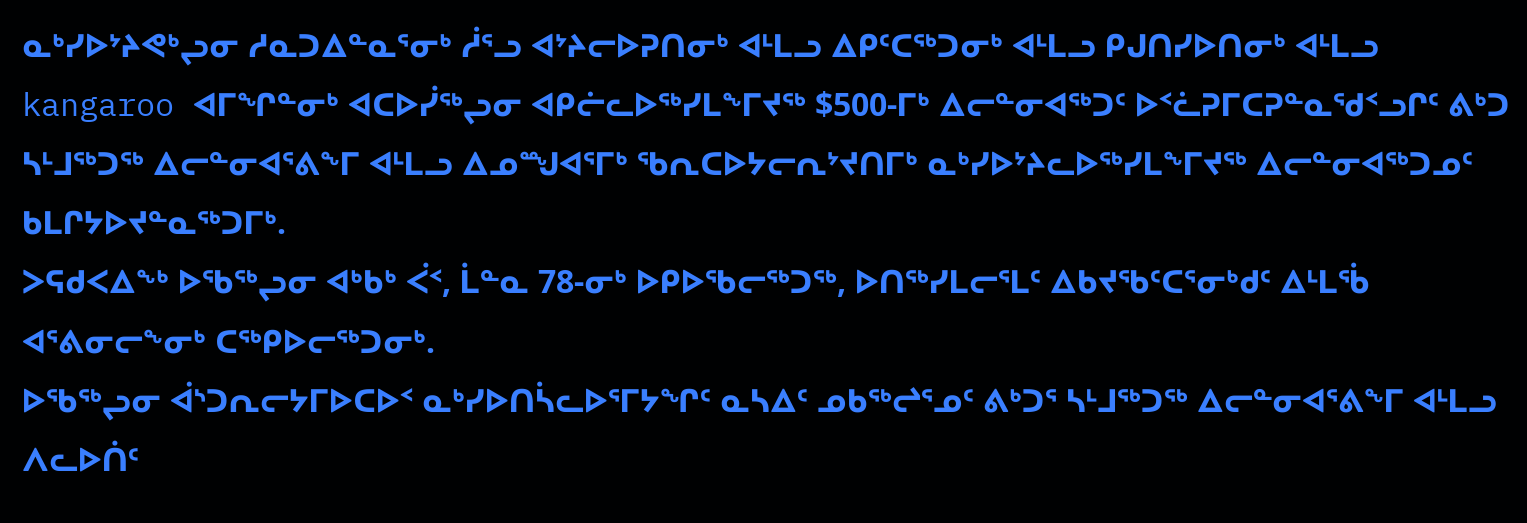ᓇᒃᓯᐅᔾᔨᕙᒃᖢᓂ ᓱᓇᑐᐃᓐᓇᕐᓂᒃ ᓲᕐᓗ ᐊᔾᔨᓕᐅᕈᑎᓂᒃ ᐊᒻᒪᓗ ᐃᑭᑦᑕᖅᑐᓂᒃ ᐊᒻᒪᓗ ᑭᒍᑎᓯᐅᑎᓂᒃ ᐊᒻᒪᓗ kangaroo ᐊᒥᖏᓐᓂᒃ ᐊᑕᐅᓰᖅᖢᓂ ᐊᑭᓖᓚᐅᖅᓯᒪᖕᒥᔪᖅ $500-ᒥᒃ ᐃᓕᓐᓂᐊᖅᑐᑦ ᐅᑉᓛᕈᒥᑕᕈᓐᓇᖁᑉᓗᒋᑦ ᕕᒃᑐ ᓴᒻᒧᖅᑐᖅ ᐃᓕᓐᓂᐊᕐᕕᖕᒥ ᐊᒻᒪᓗ ᐃᓄᙳᐊᕐᒥᒃ ᖃᕆᑕᐅᔭᓕᕆᔾᔪᑎᒥᒃ ᓇᒃᓯᐅᔾᔨᓚᐅᖅᓯᒪᖕᒥᔪᖅ ᐃᓕᓐᓂᐊᖅᑐᓄᑦ ᑲᒪᒋᔭᐅᔪᓐᓇᖅᑐᒥᒃ.
ᐳᕋᑯᐸᐃᖕᒃ ᐅᖃᖅᖢᓂ ᐊᒃᑲᒃ ᐹᑉ, ᒫᓐᓇ 78-ᓂᒃ ᐅᑭᐅᖃᓕᖅᑐᖅ, ᐅᑎᖅᓯᒪᓕᕐᒪᑦ ᐃᑲᔪᖃᑦᑕᕐᓂᒃᑯᑦ ᐃᒻᒪᖄ ᐊᕐᕕᓂᓕᖕᓂᒃ ᑕᖅᑭᐅᓕᖅᑐᓂᒃ.
ᐅᖃᖅᖢᓂ ᐋᔅᑐᕆᓕᔭᒥᐅᑕᐅᑉ ᓇᒃᓯᐅᑎᓵᓚᐅᕐᒥᔭᖏᑦ ᓇᓴᐃᑦ ᓄᑲᖅᖠᕐᓄᑦ ᕕᒃᑐᕐ ᓴᒻᒧᖅᑐᖅ ᐃᓕᓐᓂᐊᕐᕕᖕᒥ ᐊᒻᒪᓗ ᐱᓚᐅᑏᑦ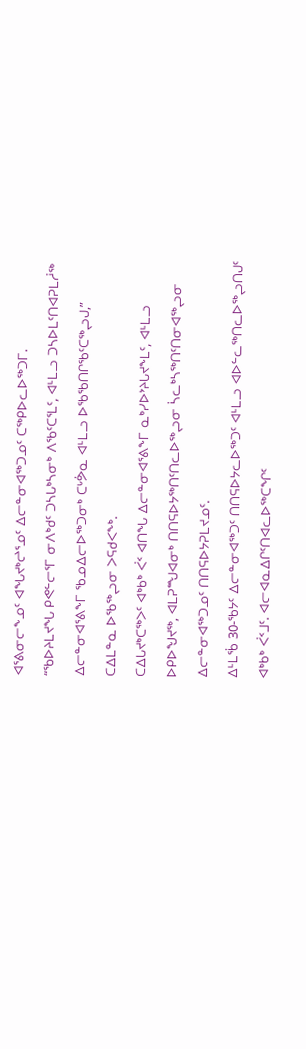ᐊᕐᕕᓂᓕᖕᓄᑦ ᐊᖓᔪᒃᖠᕐᓄᑦ ᐃᓕᓐᓂᐊᖅᑐᓄᑦ ᑕᖅᑭᐅᓚᐅᖅᑐᒥ.
“ᖃᐅᔨᒪᔪᖓ ᑭᕙᓪᓕᕐᒥ ᓂᐱᒃᑯᑦ ᑐᓴᒐᒃᓴᓂᒃ ᐱᖃᑦᑕᕐᒪᑦ, ᐊᒻᒪᓗ ᑐᓴᐅᒪᑦᑎᐊᕈᒪᓲᖅ ᐃᓕᓐᓂᐊᕐᕕᖕᒥ ᖃᓄᐃᓕᐅᖅᑐᓂᒃ ᑕᒡᕘᓇ ᐊᒻᒪᓗ ᐅᖃᖃᑎᒋᖃᑦᑕᖅᖢᒍ,” ᑕᐃᒪᓐᓇ ᐅᖃᖅᖢᓂ ᐳᕋᑯᐸᖕᒃ.
ᑕᐃᒐᔪᒃᑕᖅᐳᑦ ᐊᒃᑲᒃ ᐹᑉ ᐊᑎᖓ ᐃᓕᓐᓂᐊᕐᕕᖕᒥ ᓇᒃᓯᐅᔾᔨᒐᔪᖕᒪᑦ, ᐊᒻᒪᓗ ᐅᑭᐅᖑᔪᖅ, ᐊᒪᕈᙳᐊᓂᒃ ᑎᑎᕋᐅᔭᖅᑎᑦᑎᓚᐅᖅᖢᓂ ᓵᓚᒃᓴᖅᑎᑦᑎᓂᐊᖅᖢᓂ ᐃᓕᓐᓂᐊᖅᑐᓄᑦ ᑎᑎᕋᐅᔭᕈᒪᔪᓄᑦ.
ᐃᒻᒪᖄ 30-ᖃᔭᑦ ᐃᓕᓐᓂᐊᖅᑐᑦ ᑎᑎᕋᐅᔭᓚᐅᖅᑐᑦ ᐊᒻᒪᓗ ᐊᐅᓪᓚᖅᑎᓚᐅᖅᖢᑎᒍᑦ ᐊᒃᑲᒃ ᐹᑉᒧᑦ. ᐊᓕᐊᓇᐃᒋᑦᑎᐊᓚᐅᖅᑕᖏᑦ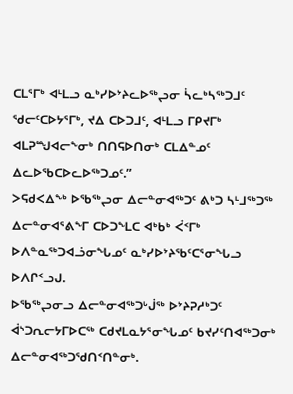ᑕᒪᕐᒥᒃ ᐊᒻᒪᓗ ᓇᒃᓯᐅᔾᔨᓚᐅᖅᖢᓂ ᓵᓚᒃᓴᖅᑐᒧᑦ ᖁᓕᑦᑕᐅᔭᕐᒥᒃ, ᔪᐃ ᑕᐅᑐᒧᑦ, ᐊᒻᒪᓗ ᒥᑭᔪᒥᒃ ᐊᒪᕈᙳᐊᓕᖕᓂᒃ ᑎᑎᕋᐅᑎᓂᒃ ᑕᒪᐃᓐᓄᑦ ᐃᓚᐅᖃᑕᐅᓚᐅᖅᑐᓄᑦ.”
ᐳᕋᑯᐸᐃᖕᒃ ᐅᖃᖅᖢᓂ ᐃᓕᓐᓂᐊᖅᑐᑦ ᕕᒃᑐ ᓴᒻᒧᖅᑐᖅ ᐃᓕᓐᓂᐊᕐᕕᖕᒥ ᑕᐅᑐᖕᒪᑕ ᐊᒃᑲᒃ ᐹᑉᒥᒃ ᐅᐱᓐᓇᖅᑐᐊᓘᓂᖓᓄᑦ ᓇᒃᓯᐅᔾᔨᖃᑦᑕᕐᓂᖓᓗ ᐅᐱᒋᑉᓗᒍ.
ᐅᖃᖅᖢᓂᓗ ᐃᓕᓐᓂᐊᖅᑐᒡᒎᖅ ᐅᔾᔨᕈᓱᒃᑐᑦ ᐋᔅᑐᕆᓕᔭᒥᐅᑕᖅ ᑕᑯᔪᒪᓇᔭᕐᓂᖓᓄᑦ ᑲᔪᓯᑦᑎᐊᖅᑐᓂᒃ ᐃᓕᓐᓂᐊᖅᑐᖁᑎᑉᑎᓐᓂᒃ.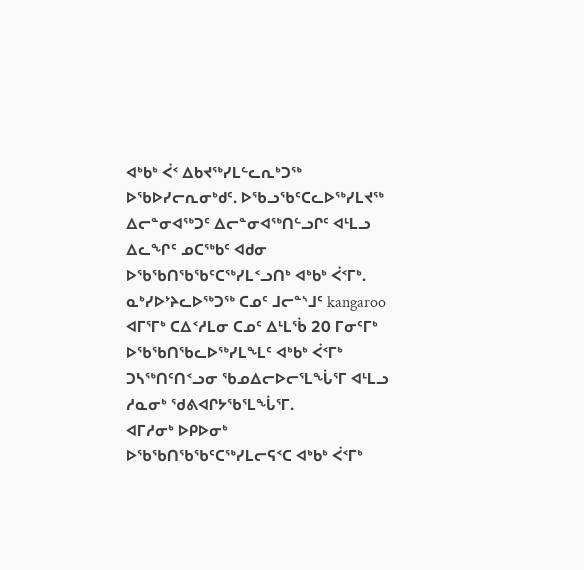ᐊᒃᑲᒃ ᐹᑉ ᐃᑲᔪᖅᓯᒪᓪᓚᕆᒃᑐᖅ ᐅᖃᐅᓯᓕᕆᓂᒃᑯᑦ. ᐅᖃᓗᖃᑦᑕᓚᐅᖅᓯᒪᔪᖅ ᐃᓕᓐᓂᐊᖅᑐᑦ ᐃᓕᓐᓂᐊᖅᑎᓪᓗᒋᑦ ᐊᒻᒪᓗ ᐃᓚᖏᑦ ᓄᑕᖅᑲᑦ ᐊᑯᓂ ᐅᖃᖃᑎᖃᖃᑦᑕᖅᓯᒪᑉᓗᑎᒃ ᐊᒃᑲᒃ ᐹᑉᒥᒃ.
ᓇᒃᓯᐅᔾᔨᓚᐅᖅᑐᖅ ᑕᓄᑦ ᒧᓕᓐᔅᒧᑦ kangaroo ᐊᒥᕐᒥᒃ ᑕᐃᑉᓱᒪᓂ ᑕᓄᑦ ᐃᒻᒪᖄ 20 ᒥᓂᑦᒥᒃ ᐅᖃᖃᑎᖃᓚᐅᖅᓯᒪᖕᒪᑦ ᐊᒃᑲᒃ ᐹᑉᒥᒃ ᑐᓴᖅᑎᑦᑎᑉᓗᓂ ᖃᓄᐃᓕᐅᓕᕐᒪᖔᕐᒥ ᐊᒻᒪᓗ ᓱᓇᓂᒃ ᖁᕕᐊᒋᔭᖃᕐᒪᖔᕐᒥ.
ᐊᒥᓱᓂᒃ ᐅᑭᐅᓂᒃ ᐅᖃᖃᑎᖃᖃᑦᑕᖅᓯᒪᓕᕋᑉᑕ ᐊᒃᑲᒃ ᐹᑉᒥᒃ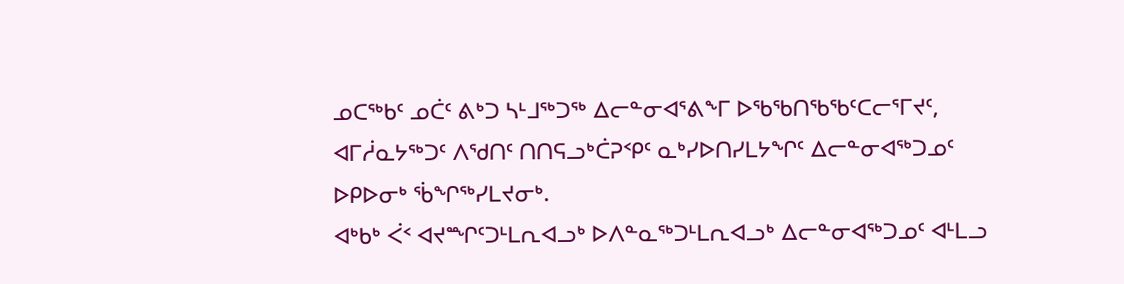ᓄᑕᖅᑲᑦ ᓄᑖᑦ ᕕᒃᑐ ᓴᒻᒧᖅᑐᖅ ᐃᓕᓐᓂᐊᕐᕕᖕᒥ ᐅᖃᖃᑎᖃᖃᑦᑕᓕᕐᒥᔪᑦ, ᐊᒥᓲᓇᔭᖅᑐᑦ ᐱᖁᑎᑦ ᑎᑎᕋᓗᒃᑖᕈᑉᑭᑦ ᓇᒃᓯᐅᑎᓯᒪᔭᖏᑦ ᐃᓕᓐᓂᐊᖅᑐᓄᑦ ᐅᑭᐅᓂᒃ ᖄᖏᖅᓯᒪᔪᓂᒃ.
ᐊᒃᑲᒃ ᐹᑉ ᐊᔪᙱᑦᑐᒻᒪᕆᐊᓗᒃ ᐅᐱᓐᓇᖅᑐᒻᒪᕆᐊᓗᒃ ᐃᓕᓐᓂᐊᖅᑐᓄᑦ ᐊᒻᒪᓗ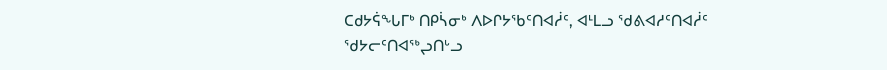ᑕᑯᔭᕌᖓᒥᒃ ᑎᑭᓵᓂᒃ ᐱᐅᒋᔭᖃᑦᑎᐊᓲᑦ, ᐊᒻᒪᓗ ᖁᕕᐊᓱᑦᑎᐊᓲᑦ ᖁᔭᓕᑦᑎᐊᖅᖢᑎᒡᓗ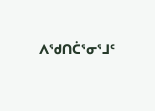ᐱᖁᑎᑖᕐᓂᕐᒧᑦ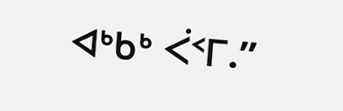ᐊᒃᑲᒃ ᐹᑉᒥ.”